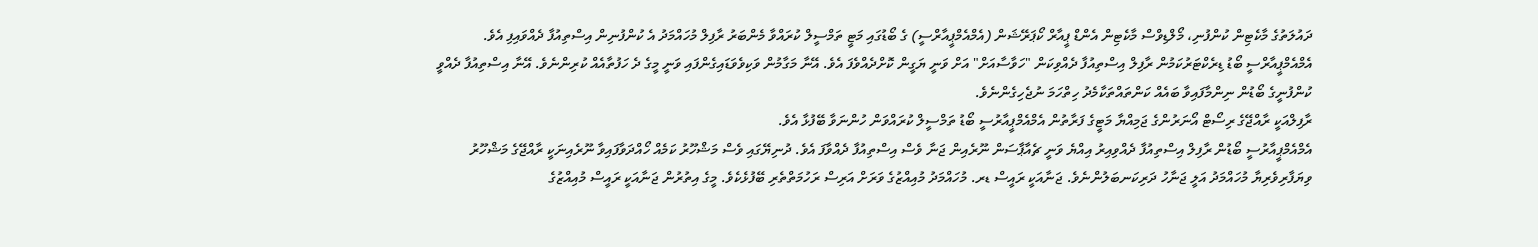ދައުލަތުގެ މާކެޓިން ކުންފުނި، މޯލްޑިވްސް މާކެޓިން އެންޑް ޕީއާރް ކޯޕަރޭޝަން (އެމްއެމްޕީއާރްސީ) ގެ ބޯޑުގައި މަޓީ ތަމްސީލް ކުރައްވާ މެންބަރު ރާފިލް މުހައްމަދު އެ ކުންފުނިން އިސްތިއުފާ ދެއްވައިފި އެވެ.
އެމްއެމްޕީއާރްސީ ބޯޑު ޑިރެކްޓަރުކަމުން ރާފިލް އިސްތިއުފާ ދެއްވިކަން "ހަވާސާއަށް" އަށް ވަނީ ޔަގީން ކޮށްދެއްވެފަ އެވެ. އޭނާ މަގާމުން ވަކިވެވަޑައިގެންފައި ވަނީ މީގެ ދެ ހަފުތާއެއް ކުރިންނެވެ. އޭނާ އިސްތިއުފާ ދެއްވީ ކުންފުނީގެ ބޯޑުން ނިންމާފައިވާ ބައެއް ކަންތައްތަކާމެދު ހިތްހަމަ ނުޖެހިގެންނެވެ.
ރާފިލްއަކީ ރާއްޖޭގެ ރިސޯޓް އޯނަރުންގެ ޖަމިއްޔާ މަޓީގެ ފަރާތުން އެމްއެމްޕީއާރުސީ ބޯޑު ތަމްސީލް ކުރައްވަން ހުންނަވާ ބޭފުޅާ އެވެ.
އެމްއެމްޕީއާރުސީ ބޯޑުން ރާފިލް އިސްތިއުފާ ދެއްވިއިރު އިއްޔެ ވަނީ ޗެއާޕާސަން ނޫރެއިން ޖަނާ ވެސް އިސްތިއުފާ ދެއްވާފަ އެވެ. ދުނިޔޭގައި ވެސް މަޝްހޫރު ކަމެއް ހޯއްދަވާފައިވާ ނޫރެއިނަކީ ރާއްޖޭގެ މަޝްހޫރު ވިޔަފާރިވެރިޔާ މުހައްމަދު އަލީ ޖަނާހު ދަރިކަނބަލުންނެވެ. ޖަނާއަކީ ރައީސް ޑރ. މުހައްމަދު މުއިއްޒުގެ ވަރަށް އަރިސް ރަހުމަތްތެރި ބޭފުޅެކެވެ. މީގެ އިތުރުން ޖަނާއަކީ ރައީސް މުއިއްޒުގެ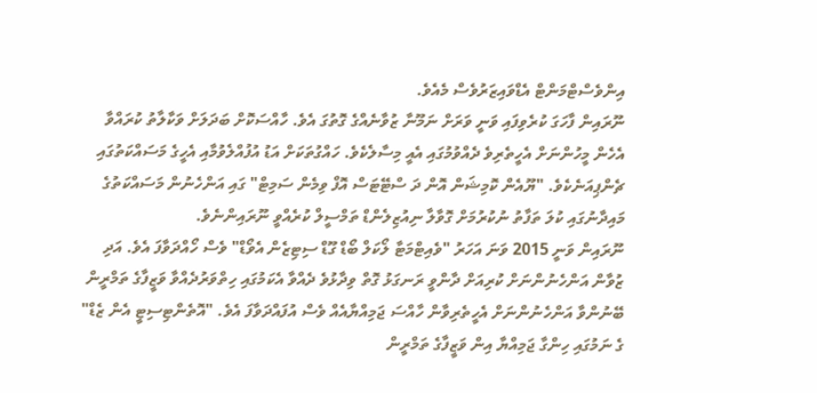އިންވެސްޓްމަންޓް އެޑްވައިޒަރުވެސް މެއެވެ.
ނޫރައިން ފާހަގަ ކުރެވިފައި ވަނީ ވަރަށް ނަމޫނާ ޒުވާނެއްގެ ގޮތުގަ އެވެ. ހާއްސަކޮށް ބަދަލަށް ވަކާލާތު ކުރައްވާ އެހެން މީހުންނަށް އެހީތެރިވެ ދެއްވުމުގައި އެއީ މިސާލެކެވެ. ހައްގުތަކަށް އަޑު އުފުއްލެވުމާއި އެހީގެ މަސައްކަތުގައި ޗެންޕިއަނެކެވެ. "ޔޫއެން ކޮމިޝަން އޮން ދަ ސްޓޭޓަސް އޮފް ވިމެން ސަމިޓް" ގައި އަންހެނުން މަސައްކަތުގެ މައިދާނުގައި ކުލަ ތަފާތު ނުކުރުމަށް ގޮވާލާ ނިއުޒިލެންޑް ތަމްސީލް ކުރެއްވީ ނޫރައިންނެވެ.
ނޫރައިން ވަނީ 2015 ވަނަ އަހަރު "ވެއިޓްމަޓާ ލޯކަލް ބޯޑް ގޫޑް ސިޓިޒެން އެވޯޑް" ވެސް ހޯއްދަވާފަ އެވެ. އަދި ޒުވާން އަންހެނުންނަށް ކުރިއަށް ދާންވީ ރަނގަޅު ގޮތް ވިދާޅުވެ ދެއްވާ އެކަމުގައި ހިތްވަރުދެއްވާ ވަޒީފާގެ ތަމްރީން ބޭނުންވާ އަންހެނުންނަށް އެހީތެރިވާން ހާއްސަ ޖަމިއްޔާއެއް ވެސް އުފައްދަވާފަ އެވެ. "އޮތެންޓިސިޓީ އެން ޒެޑް" ގެ ނަމުގައި ހިންގާ ޖަމިއްޔާ އިން ވަޒީފާގެ ތަމްރީން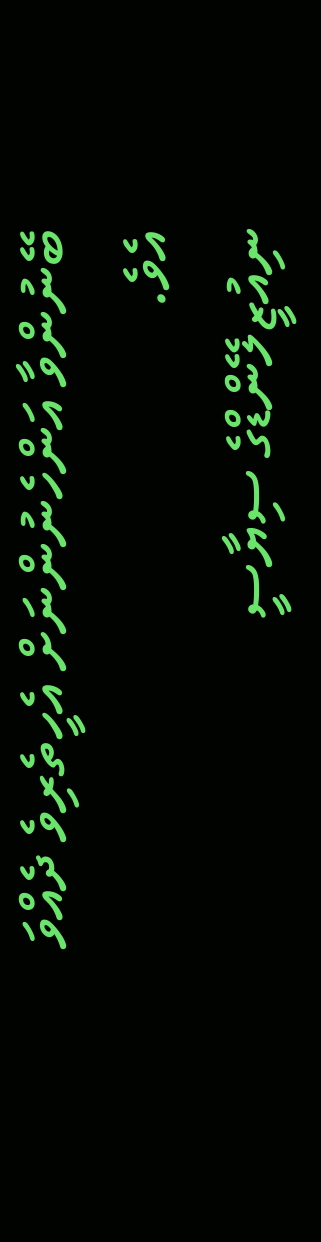ބޭނުންވާ އަންހެނުންނަށް އެހީތެރިވެ ދެއްވަ އެވެ.
ނިއުޒީލޭންޑްގެ ސިޔާސީ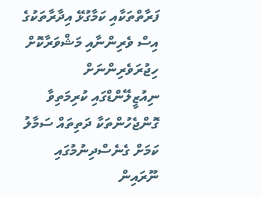ފަރާތްތަކާއި ކަމާގުޅޭ އިދާރާތަކުގެ އިސް ވެރިންނާއި މަޝްވަރާކޮށް ހިޖުރަވެރިންނަށް ނިއުޒީލޭންޑްގައި ކުރިމަތިވާ ގޮންޖެހުންތަކާ ދަތިތައް ސަމާލު ކަމަށް ގެނެސްދިނުމުގައި ނޫރައިން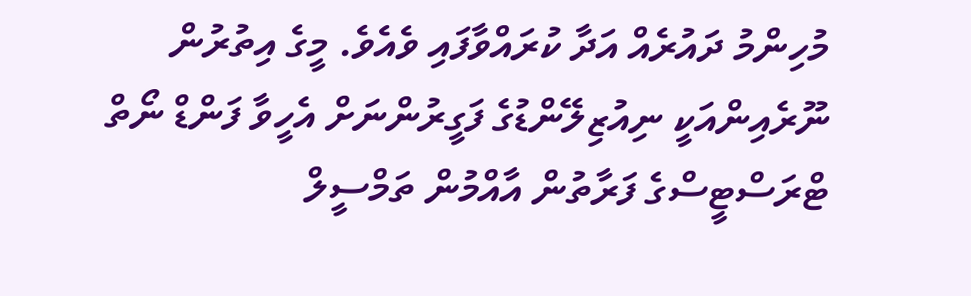މުހިންމު ދައުރެއް އަދާ ކުރައްވާފައި ވެއެވެ. މީގެ އިތުރުން ނޫރެއިންއަކީ ނިއުޒިލޭންޑުގެ ފަގީރުންނަށް އެހީވާ ފަންޑް ނޯތް ޓްރަސްޓީސްގެ ފަރާތުން އާއްމުން ތަމްސީލް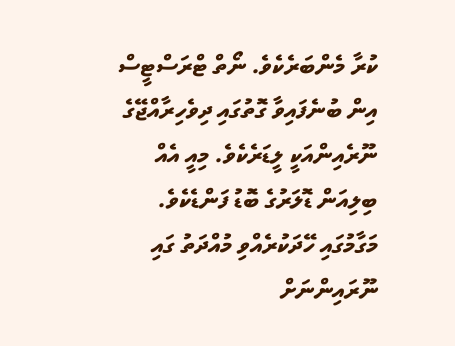ކުރާ މެންބަރެކެވެ. ނޯތް ޓްރަސްޓީސް އިން ބުނެފައިވާ ގޮތުގައި ދިވެހިރާއްޖޭގެ ނޫރެއިންއަކީ ލީޑަރެކެވެ. މިއީ އެއް ބިލިއަން ޑޮލަރުގެ ބޮޑު ފަންޑެކެވެ. މަގާމުގައި ހޭދަކުރެއްވި މުއްދަތު ގައި ނޫރައިންނަށް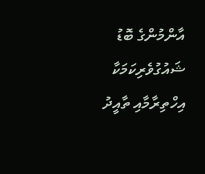އާންމުންގެ ބޮޑު ޝައުގުވެރިކަމަކާ އިހްތިރާމާއި ތާއީދު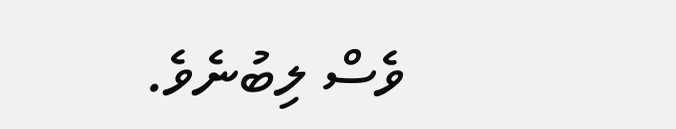ވެސް ލިބުނެވެ.